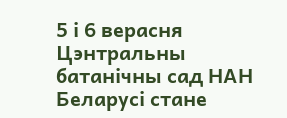5 і 6 верасня Цэнтральны батанічны сад НАН Беларусі стане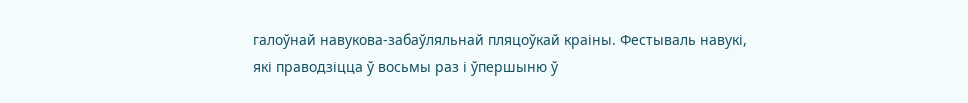галоўнай навукова-забаўляльнай пляцоўкай краіны. Фестываль навукі, які праводзіцца ў восьмы раз і ўпершыню ў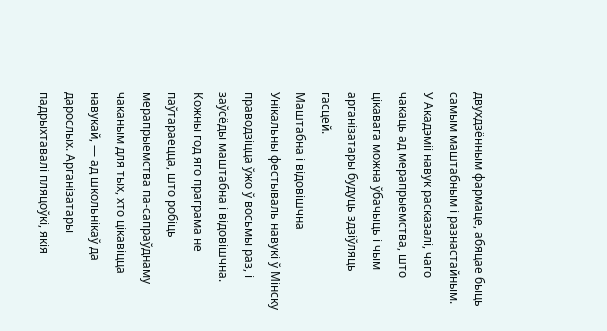двухдзённым фармаце, абяцае быць самым маштабным і разнастайным.
У Акадэміі навук расказалі, чаго чакаць ад мерапрыемства, што цікавага можна ўбачыць і чым арганізатары будуць здзіўляць гасцей.
Маштабна і відовішчна
Унікальны фестываль навукі ў Мінску праводзіцца ўжо ў восьмы раз, і заўсёды маштабна і відовішчна. Кожны год яго праграма не паўтараецца, што робіць мерапрыемства па-сапраўднаму чаканым для тых, хто цікавіцца навукай, — ад школьнікаў да дарослых. Арганізатары падрыхтавалі пляцоўкі, якія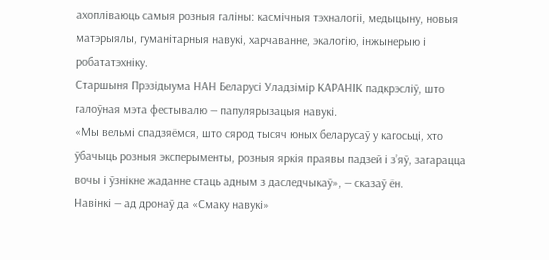ахопліваюць самыя розныя галіны: касмічныя тэхналогіі, медыцыну, новыя матэрыялы, гуманітарныя навукі, харчаванне, экалогію, інжынерыю і робататэхніку.
Старшыня Прэзідыума НАН Беларусі Уладзімір КАРАНІК падкрэсліў, што галоўная мэта фестывалю — папулярызацыя навукі.
«Мы вельмі спадзяёмся, што сярод тысяч юных беларусаў у кагосьці, хто ўбачыць розныя эксперыменты, розныя яркія праявы падзей і з’яў, загарацца вочы і ўзнікне жаданне стаць адным з даследчыкаў», — сказаў ён.
Навінкі — ад дронаў да «Смаку навукі»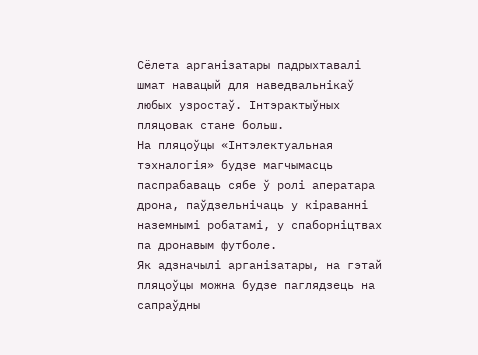Сёлета арганізатары падрыхтавалі шмат навацый для наведвальнікаў любых узростаў. Інтэрактыўных пляцовак стане больш.
На пляцоўцы «Інтэлектуальная тэхналогія» будзе магчымасць паспрабаваць сябе ў ролі аператара дрона, паўдзельнічаць у кіраванні наземнымі робатамі, у спаборніцтвах па дронавым футболе.
Як адзначылі арганізатары, на гэтай пляцоўцы можна будзе паглядзець на сапраўдны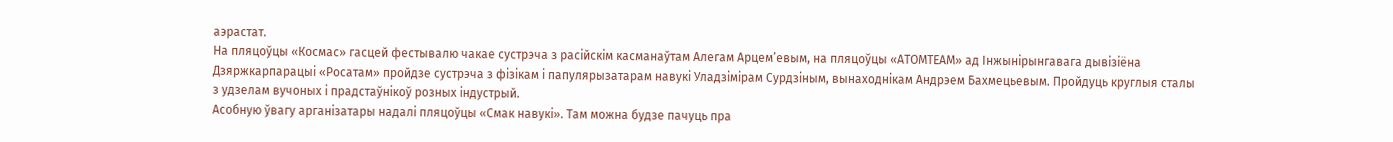аэрастат.
На пляцоўцы «Космас» гасцей фестывалю чакае сустрэча з расійскім касманаўтам Алегам Арцем’евым, на пляцоўцы «АТОМТЕАМ» ад Інжынірынгавага дывізіёна Дзяржкарпарацыі «Росатам» пройдзе сустрэча з фізікам і папулярызатарам навукі Уладзімірам Сурдзіным, вынаходнікам Андрэем Бахмецьевым. Пройдуць круглыя сталы з удзелам вучоных і прадстаўнікоў розных індустрый.
Асобную ўвагу арганізатары надалі пляцоўцы «Смак навукі». Там можна будзе пачуць пра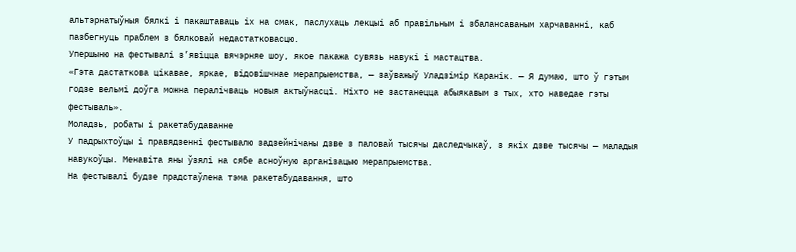альтэрнатыўныя бялкі і пакаштаваць іх на смак, паслухаць лекцыі аб правільным і збалансаваным харчаванні, каб пазбегнуць праблем з бялковай недастатковасцю.
Упершыню на фестывалі з’явіцца вячэрняе шоу, якое пакажа сувязь навукі і мастацтва.
«Гэта дастаткова цікавае, яркае, відовішчнае мерапрыемства, — заўважыў Уладзімір Каранік. — Я думаю, што ў гэтым годзе вельмі доўга можна пералічваць новыя актыўнасці. Ніхто не застанецца абыякавым з тых, хто наведае гэты фестываль».
Моладзь, робаты і ракетабудаванне
У падрыхтоўцы і правядзенні фестывалю задзейнічаны дзве з паловай тысячы даследчыкаў, з якіх дзве тысячы — маладыя навукоўцы. Менавіта яны ўзялі на сябе асноўную арганізацыю мерапрыемства.
На фестывалі будзе прадстаўлена тэма ракетабудавання, што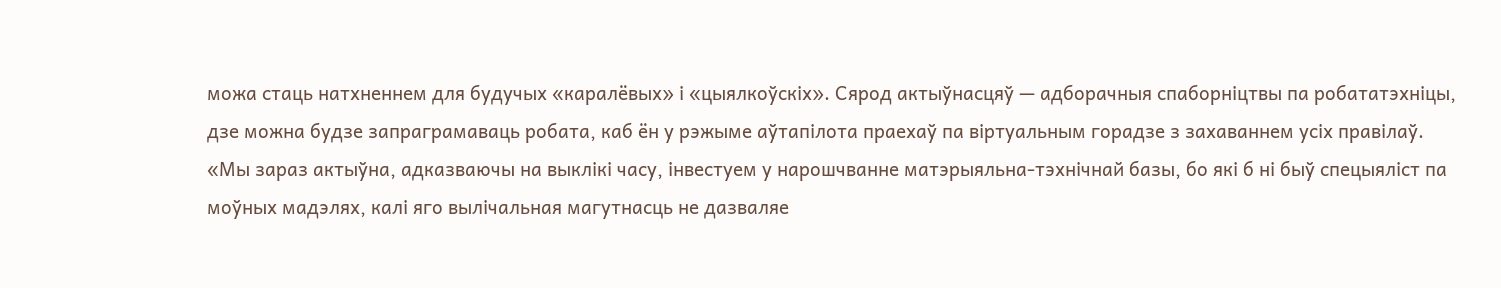можа стаць натхненнем для будучых «каралёвых» і «цыялкоўскіх». Сярод актыўнасцяў — адборачныя спаборніцтвы па робататэхніцы, дзе можна будзе запраграмаваць робата, каб ён у рэжыме аўтапілота праехаў па віртуальным горадзе з захаваннем усіх правілаў.
«Мы зараз актыўна, адказваючы на выклікі часу, інвестуем у нарошчванне матэрыяльна-тэхнічнай базы, бо які б ні быў спецыяліст па моўных мадэлях, калі яго вылічальная магутнасць не дазваляе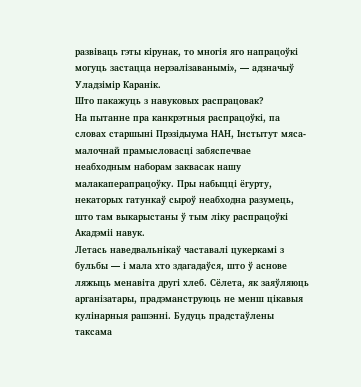развіваць гэты кірунак, то многія яго напрацоўкі могуць застацца нерэалізаванымі», — адзначыў Уладзімір Каранік.
Што пакажуць з навуковых распрацовак?
На пытанне пра канкрэтныя распрацоўкі, па словах старшыні Прэзідыума НАН, Інстытут мяса-малочнай прамысловасці забяспечвае неабходным наборам заквасак нашу малакаперапрацоўку. Пры набыцці ёгурту, некаторых гатункаў сыроў неабходна разумець, што там выкарыстаны ў тым ліку распрацоўкі Акадэміі навук.
Летась наведвальнікаў частавалі цукеркамі з бульбы — і мала хто здагадаўся, што ў аснове ляжыць менавіта другі хлеб. Сёлета, як заяўляюць арганізатары, прадэманструюць не менш цікавыя кулінарныя рашэнні. Будуць прадстаўлены таксама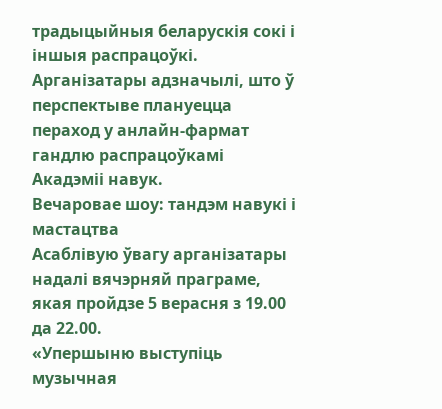традыцыйныя беларускія сокі і іншыя распрацоўкі. Арганізатары адзначылі, што ў перспектыве плануецца пераход у анлайн-фармат гандлю распрацоўкамі Акадэміі навук.
Вечаровае шоу: тандэм навукі і мастацтва
Асаблівую ўвагу арганізатары надалі вячэрняй праграме, якая пройдзе 5 верасня з 19.00 да 22.00.
«Упершыню выступіць музычная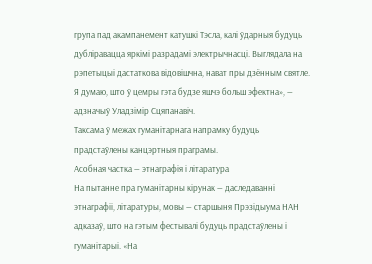група пад акампанемент катушкі Тэсла, калі ўдарныя будуць дубліравацца яркімі разрадамі электрычнасці. Выглядала на рэпетыцыі дастаткова відовішчна, нават пры дзённым святле. Я думаю, што ў цемры гэта будзе яшчэ больш эфектна», — адзначыў Уладзімір Сцяпанавіч.
Таксама ў межах гуманітарнага напрамку будуць прадстаўлены канцэртныя праграмы.
Асобная частка — этнаграфія і літаратура
На пытанне пра гуманітарны кірунак — даследаванні этнаграфіі, літаратуры, мовы — старшыня Прэзідыума НАН адказаў, што на гэтым фестывалі будуць прадстаўлены і гуманітарыі. «На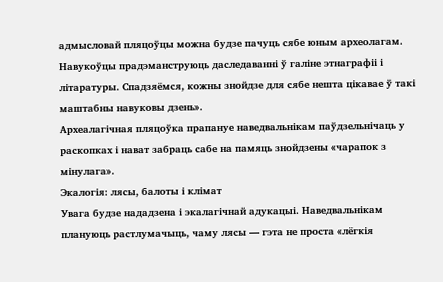адмысловай пляцоўцы можна будзе пачуць сябе юным археолагам. Навукоўцы прадэманструюць даследаванні ў галіне этнаграфіі і літаратуры. Спадзяёмся, кожны знойдзе для сябе нешта цікавае ў такі маштабны навуковы дзень».
Археалагічная пляцоўка прапануе наведвальнікам паўдзельнічаць у раскопках і нават забраць сабе на памяць знойдзены «чарапок з мінулага».
Экалогія: лясы, балоты і клімат
Увага будзе нададзена і экалагічнай адукацыі. Наведвальнікам плануюць растлумачыць, чаму лясы — гэта не проста «лёгкія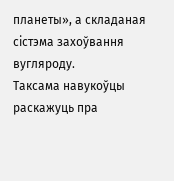планеты», а складаная сістэма захоўвання вугляроду.
Таксама навукоўцы раскажуць пра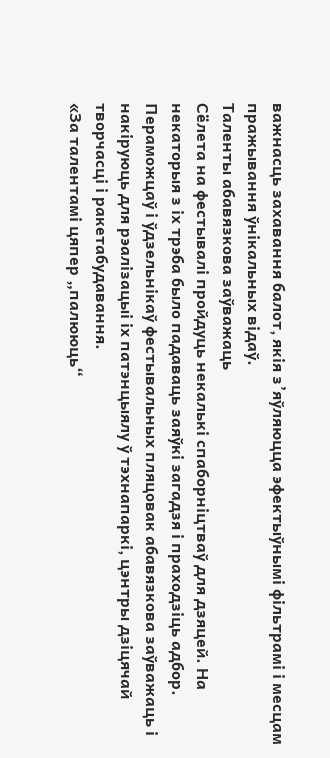важнасць захавання балот, якія з’яўляюцца эфектыўнымі фільтрамі і месцам пражывання ўнікальных відаў.
Таленты абавязкова заўважаць
Сёлета на фестывалі пройдуць некалькі спаборніцтваў для дзяцей. На некаторыя з іх трэба было падаваць заяўкі загадзя і праходзіць адбор. Пераможцаў і ўдзельнікаў фестывальных пляцовак абавязкова заўважаць і накіруюць для рэалізацыі іх патэнцыялу ў тэхнапаркі, цэнтры дзіцячай творчасці і ракетабудавання.
«За талентамі цяпер „палююць“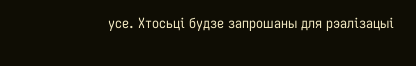усе. Хтосьці будзе запрошаны для рэалізацыі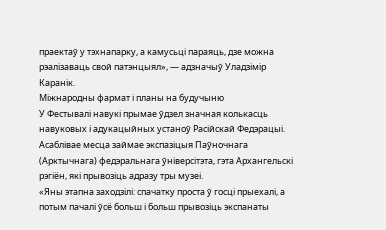праектаў у тэхнапарку, а камусьці параяць, дзе можна рэалізаваць свой патэнцыял», — адзначыў Уладзімір Каранік.
Міжнародны фармат і планы на будучыню
У Фестывалі навукі прымае ўдзел значная колькасць навуковых і адукацыйных устаноў Расійскай Федэрацыі. Асаблівае месца займае экспазіцыя Паўночнага (Арктычнага) федэральнага ўніверсітэта, гэта Архангельскі рэгіён, які прывозіць адразу тры музеі.
«Яны этапна заходзілі: спачатку проста ў госці прыехалі, а потым пачалі ўсё больш і больш прывозіць экспанаты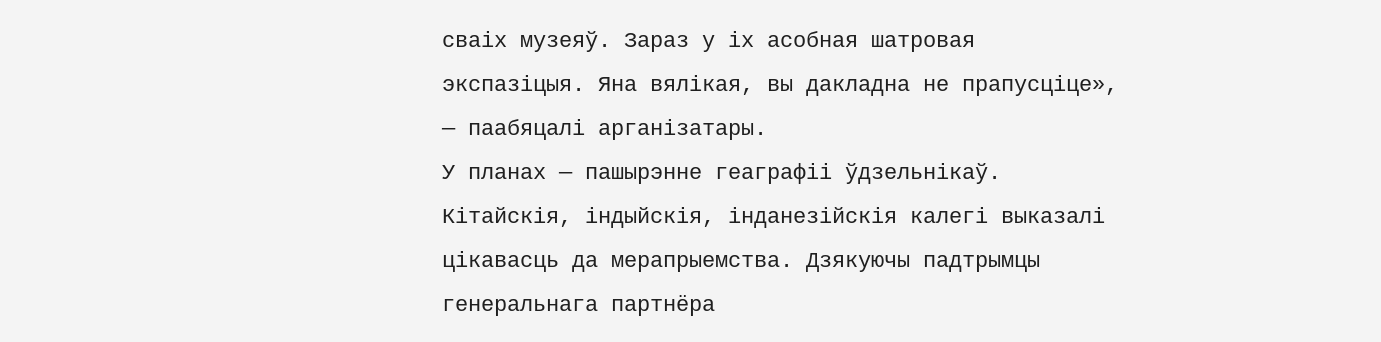сваіх музеяў. Зараз у іх асобная шатровая экспазіцыя. Яна вялікая, вы дакладна не прапусціце», — паабяцалі арганізатары.
У планах — пашырэнне геаграфіі ўдзельнікаў. Кітайскія, індыйскія, інданезійскія калегі выказалі цікавасць да мерапрыемства. Дзякуючы падтрымцы генеральнага партнёра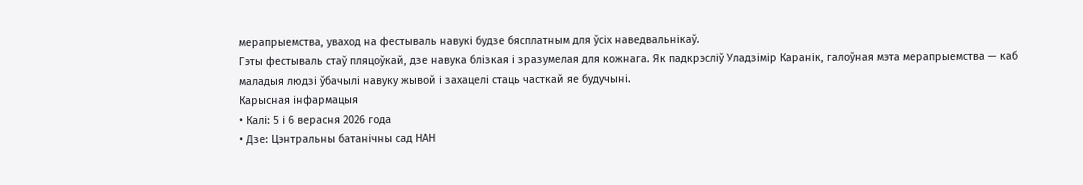мерапрыемства, уваход на фестываль навукі будзе бясплатным для ўсіх наведвальнікаў.
Гэты фестываль стаў пляцоўкай, дзе навука блізкая і зразумелая для кожнага. Як падкрэсліў Уладзімір Каранік, галоўная мэта мерапрыемства — каб маладыя людзі ўбачылі навуку жывой і захацелі стаць часткай яе будучыні.
Карысная інфармацыя
• Калі: 5 і 6 верасня 2026 года
• Дзе: Цэнтральны батанічны сад НАН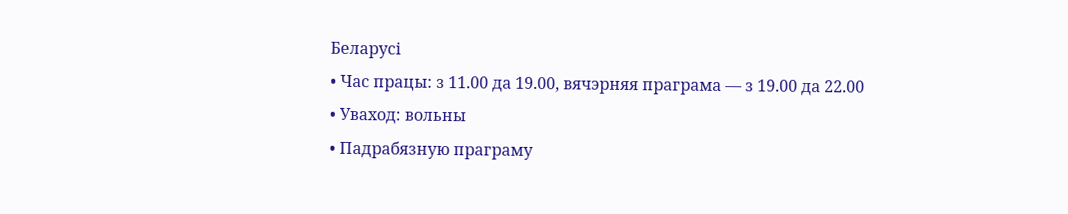Беларусі
• Час працы: з 11.00 да 19.00, вячэрняя праграма — з 19.00 да 22.00
• Уваход: вольны
• Падрабязную праграму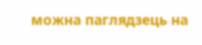можна паглядзець на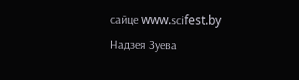сайце www.scіfest.by
Надзея Зуева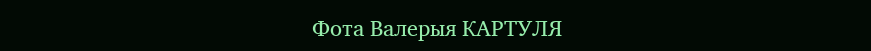Фота Валерыя КАРТУЛЯ